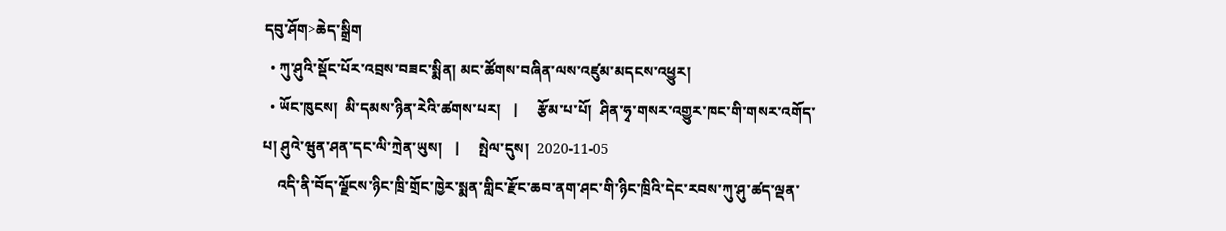དབུ་ཤོག>ཆེད་སྒྲིག
  • ཀུ་ཤུའི་སྡོང་པོར་འབྲས་བཟང་སྨིན། མང་ཚོགས་བཞིན་ལས་འཛུམ་མདངས་འཕྱུར།
  • ཡོང་ཁུངས།  མི་དམས་ཉིན་རེའི་ཚགས་པར།   |     རྩོམ་པ་པོ།  ཤིན་ཧྭ་གསར་འགྱུར་ཁང་གི་གསར་འགོད་པ། ཤུའེ་ཝུན་ཤན་དང་ལི་ཀྲེན་ཡུས།   |     སྤེལ་དུས།  2020-11-05
    འདི་ནི་བོད་ལྗོངས་ཉིང་ཁྲི་གྲོང་ཁྱེར་སྨན་གླིང་རྫོང་ཆབ་ནག་ཤང་གི་ཉིང་ཁྲིའི་དེང་རབས་ཀུ་ཤུ་ཚད་ལྡན་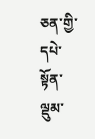ཅན་གྱི་དཔེ་སྟོན་ལྡུམ་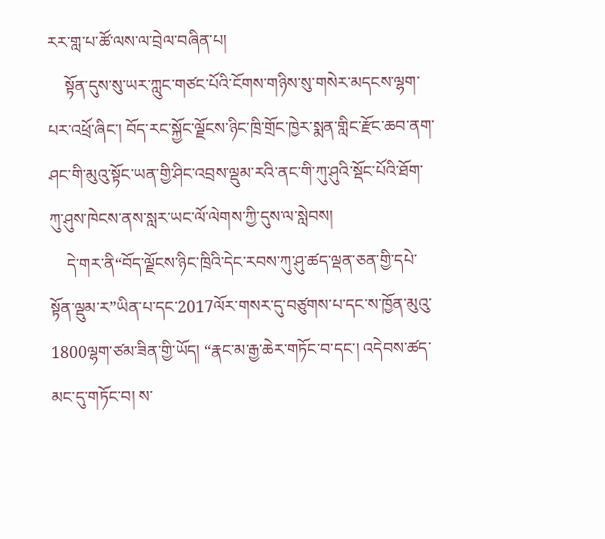རར་གླ་པ་ཚོ་ལས་ལ་བྲེལ་བཞིན་པ།
    སྟོན་དུས་སུ་ཡར་ཀླུང་གཙང་པོའི་ངོགས་གཉིས་སུ་གསེར་མདངས་ལྷག་པར་འཕྲོ་ཞིང་། བོད་རང་སྐྱོང་ལྗོངས་ཉིང་ཁྲི་གྲོང་ཁྱེར་སྨན་གླིང་རྫོང་ཆབ་ནག་ཤང་གི་མུའུ་སྟོང་ཡན་གྱི་ཤིང་འབྲས་ལྡུམ་རའི་ནང་གི་ཀུ་ཤུའི་སྡོང་པོའི་ཐོག་ཀུ་ཤུས་ཁེངས་ནས་སླར་ཡང་ལོ་ལེགས་ཀྱི་དུས་ལ་སླེབས།
    དེ་གར་ནི“བོད་ལྗོངས་ཉིང་ཁྲིའི་དེང་རབས་ཀུ་ཤུ་ཚད་ལྡན་ཅན་གྱི་དཔེ་སྟོན་ལྡུམ་ར”ཡིན་པ་དང་2017ལོར་གསར་དུ་བཙུགས་པ་དང་ས་ཁྱོན་མུའུ་1800ལྷག་ཙམ་ཟིན་གྱི་ཡོད། “རྣང་མ་རྒྱ་ཆེར་གཏོང་བ་དང་། འདེབས་ཚད་མང་དུ་གཏོང་བ། ས་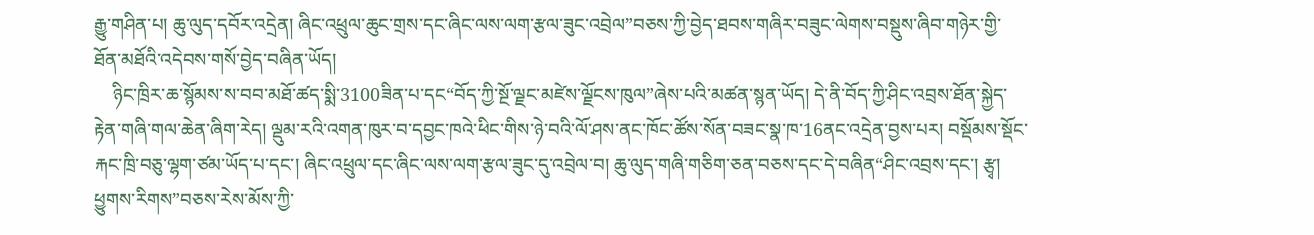རྒྱུ་གཤིན་པ། ཆུ་ལུད་དབོར་འདྲེན། ཞིང་འཕྲུལ་ཆུང་གྲས་དང་ཞིང་ལས་ལག་རྩལ་ཟུང་འབྲེལ”བཅས་ཀྱི་བྱེད་ཐབས་གཞིར་བཟུང་ལེགས་བསྡུས་ཞིབ་གཉེར་གྱི་ཐོན་མཐོའི་འདེབས་གསོ་བྱེད་བཞིན་ཡོད།
    ཉིང་ཁྲིར་ཆ་སྙོམས་ས་བབ་མཐོ་ཚད་སྨི་3100ཟིན་པ་དང“བོད་ཀྱི་སྔོ་ལྗང་མཛེས་ལྗོངས་ཁུལ”ཞེས་པའི་མཚན་སྙན་ཡོད། དེ་ནི་བོད་ཀྱི་ཤིང་འབྲས་ཐོན་སྐྱེད་རྟེན་གཞི་གལ་ཆེན་ཞིག་རེད། ལྡུམ་རའི་འགན་ཁུར་བ་དབྱང་ཁའེ་ཕིང་གིས་ཉེ་བའི་ལོ་ཤས་ནང་ཁོང་ཚོས་སོན་བཟང་སྣ་ཁ་16ནང་འདྲེན་བྱས་པར། བསྡོམས་སྡོང་རྐང་ཁྲི་བཅུ་ལྷག་ཙམ་ཡོད་པ་དང་། ཞིང་འཕྲུལ་དང་ཞིང་ལས་ལག་རྩལ་ཟུང་དུ་འབྲེལ་བ། ཆུ་ལུད་གཞི་གཅིག་ཅན་བཅས་དང་དེ་བཞིན“ཤིང་འབྲས་དང་། རྩྭ། ཕྱུགས་རིགས”བཅས་རེས་མོས་ཀྱི་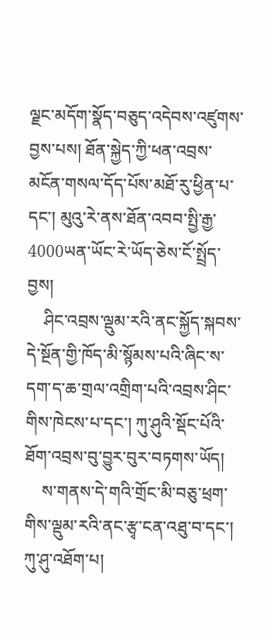ལྗང་མདོག་སྣོད་བཅུད་འདེབས་འཛུགས་བྱས་པས། ཐོན་སྐྱེད་ཀྱི་ཕན་འབྲས་མངོན་གསལ་དོད་པོས་མཐོ་རུ་ཕྱིན་པ་དང་། མུའུ་རེ་ནས་ཐོན་འབབ་སྤྱི་རྒྱ་4000ཡན་ཡོང་རེ་ཡོད་ཅེས་ངོ་སྤྲོད་བྱས།
    ཤིང་འབྲས་ལྡུམ་རའི་ནང་སྐྱོད་སྐབས་དེ་སྔོན་གྱི་ཁོད་མི་སྙོམས་པའི་ཞིང་ས་དག་ད་ཆ་གྲལ་འགྲིག་པའི་འབྲས་ཤིང་གིས་ཁེངས་པ་དང་། ཀུ་ཤུའི་སྡོང་པོའི་ཐོག་འབྲས་བུ་བྱུར་བུར་བཏགས་ཡོད།
    ས་གནས་དེ་གའི་གྲོང་མི་བཅུ་ཕྲག་གིས་ལྡུམ་རའི་ནང་རྩྭ་ངན་འཐུ་བ་དང་། ཀུ་ཤུ་འཐོག་པ།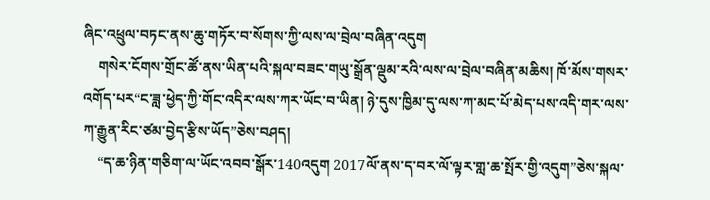ཞིང་འཕྲུལ་བཏང་ནས་ཆུ་གཏོར་བ་སོགས་ཀྱི་ལས་ལ་བྲེལ་བཞིན་འདུག
    གསེར་ངོགས་གྲོང་ཚོ་ནས་ཡིན་པའི་སྐལ་བཟང་གཡུ་སྒྲོན་ལྡུམ་རའི་ལས་ལ་བྲེལ་བཞིན་མཆིས། ཁོ་མོས་གསར་འགོད་པར“ང་ཟླ་ཕྱེད་ཀྱི་གོང་འདིར་ལས་ཀར་ཡོང་བ་ཡིན། ཉེ་དུས་ཁྱིམ་དུ་ལས་ཀ་མང་པོ་མེད་པས་འདི་གར་ལས་ཀ་རྒྱུན་རིང་ཙམ་བྱེད་རྩིས་ཡོད”ཅེས་བཤད།
    “ད་ཆ་ཉིན་གཅིག་ལ་ཡོང་འབབ་སྒོར་140འདུག 2017ལོ་ནས་ད་བར་ལོ་ལྟར་གླ་ཆ་སྤོར་གྱི་འདུག”ཅེས་སྐལ་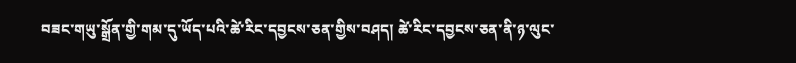བཟང་གཡུ་སྒྲོན་གྱི་གམ་དུ་ཡོད་པའི་ཚེ་རིང་དབྱངས་ཅན་གྱིས་བཤད། ཚེ་རིང་དབྱངས་ཅན་ནི་ཉ་ལུང་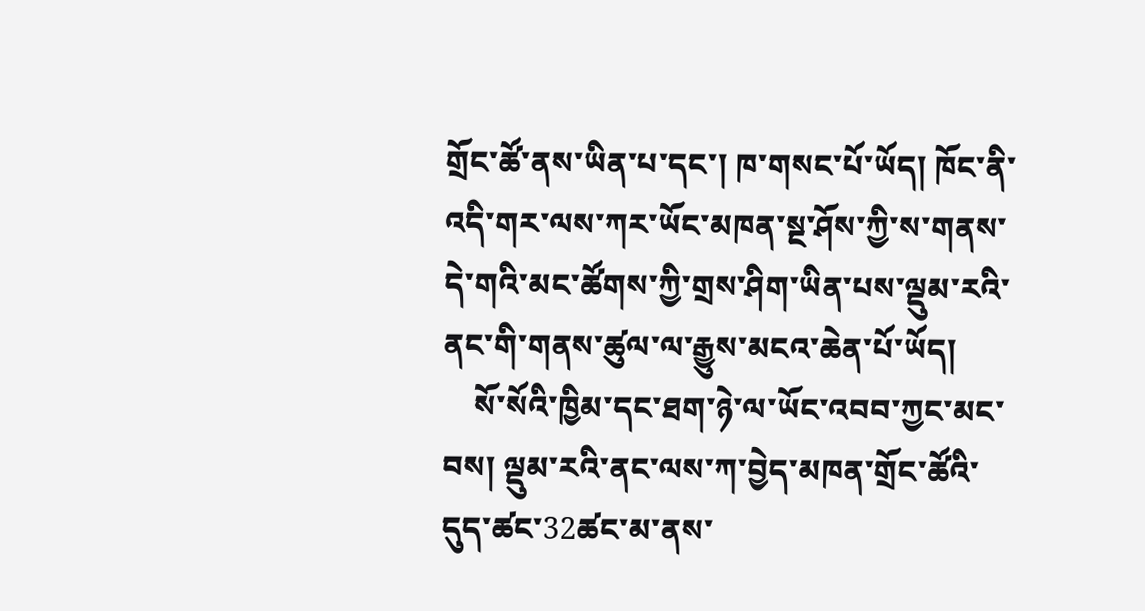གྲོང་ཚོ་ནས་ཡིན་པ་དང་། ཁ་གསང་པོ་ཡོད། ཁོང་ནི་འདི་གར་ལས་ཀར་ཡོང་མཁན་སྔ་ཤོས་ཀྱི་ས་གནས་དེ་གའི་མང་ཚོགས་ཀྱི་གྲས་ཤིག་ཡིན་པས་ལྡུམ་རའི་ནང་གི་གནས་ཚུལ་ལ་རྒྱུས་མངའ་ཆེན་པོ་ཡོད།
    སོ་སོའི་ཁྱིམ་དང་ཐག་ཉེ་ལ་ཡོང་འབབ་ཀྱང་མང་བས། ལྡུམ་རའི་ནང་ལས་ཀ་བྱེད་མཁན་གྲོང་ཚོའི་དུད་ཚང་32ཚང་མ་ནས་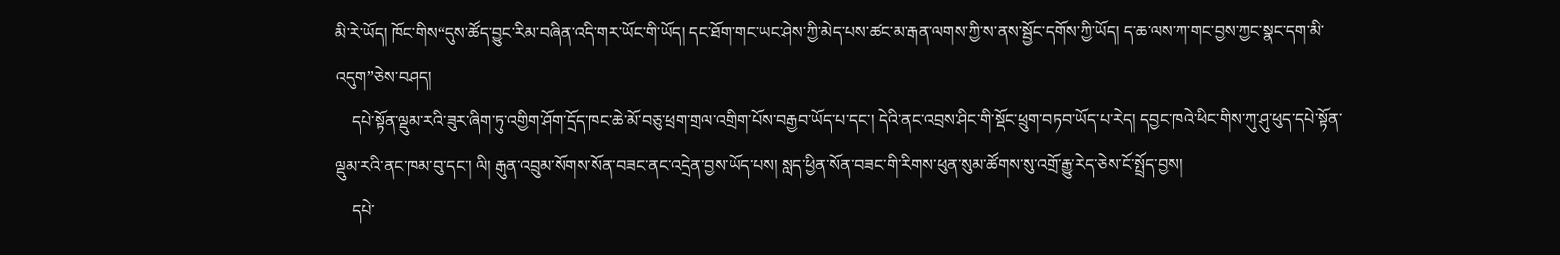མི་རེ་ཡོད། ཁོང་གིས“དུས་ཚོད་བྱུང་རིམ་བཞིན་འདི་གར་ཡོང་གི་ཡོད། དང་ཐོག་གང་ཡང་ཤེས་ཀྱི་མེད་པས་ཚང་མ་རྒན་ལགས་ཀྱི་ས་ནས་སྦྱོང་དགོས་ཀྱི་ཡོད། ད་ཆ་ལས་ཀ་གང་བྱས་ཀྱང་སྣང་དག་མི་འདུག”ཅེས་བཤད།
    དཔེ་སྟོན་ལྡུམ་རའི་ཟུར་ཞིག་ཏུ་འགྱིག་ཤོག་དྲོད་ཁང་ཆེ་མོ་བཅུ་ཕྲག་གྲལ་འགྲིག་པོས་བརྒྱབ་ཡོད་པ་དང་། དེའི་ནང་འབྲས་ཤིང་གི་སྡོང་ཕྲུག་བཏབ་ཡོད་པ་རེད། དབྱང་ཁའེ་ཕིང་གིས་ཀུ་ཤུ་ཕུད་དཔེ་སྟོན་ལྡུམ་རའི་ནང་ཁམ་བུ་དང་། ལི། རྒུན་འབྲུམ་སོགས་སོན་བཟང་ནང་འདྲེན་བྱས་ཡོད་པས། སླད་ཕྱིན་སོན་བཟང་གི་རིགས་ཕུན་སུམ་ཚོགས་སུ་འགྲོ་རྒྱུ་རེད་ཅེས་ངོ་སྤྲོད་བྱས།
    དཔེ་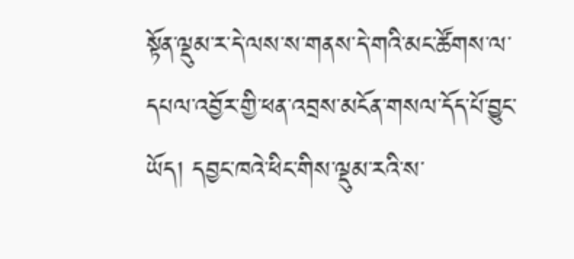སྟོན་ལྡུམ་ར་དེ་ལས་ས་གནས་དེ་གའི་མང་ཚོགས་ལ་དཔལ་འབྱོར་གྱི་ཕན་འབྲས་མངོན་གསལ་དོད་པོ་བྱུང་ཡོད། དབྱང་ཁའེ་ཕིང་གིས་ལྡུམ་རའི་ས་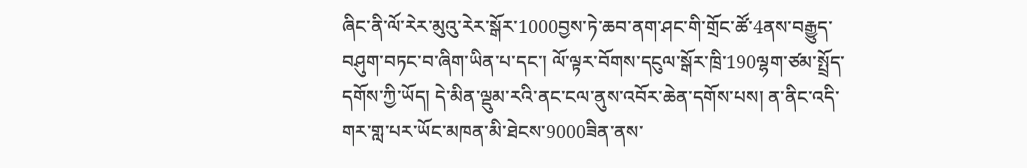ཞིང་ནི་ལོ་རེར་མུའུ་རེར་སྒོར་1000བྱས་ཏེ་ཆབ་ནག་ཤང་གི་གྲོང་ཚོ་4ནས་བརྒྱུད་བཤུག་བཏང་བ་ཞིག་ཡིན་པ་དང་། ལོ་ལྟར་བོགས་དངུལ་སྒོར་ཁྲི་190ལྷག་ཙམ་སྤྲོད་དགོས་ཀྱི་ཡོད། དེ་མིན་ལྡུམ་རའི་ནང་ངལ་ནུས་འབོར་ཆེན་དགོས་པས། ན་ནིང་འདི་གར་གླ་པར་ཡོང་མཁན་མི་ཐེངས་9000ཟིན་ནས་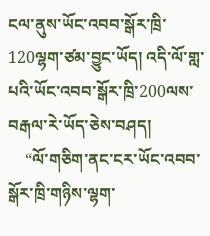ངལ་ནུས་ཡོང་འབབ་སྒོར་ཁྲི་120ལྷག་ཙམ་བྱུང་ཡོད། འདི་ལོ་གླ་པའི་ཡོང་འབབ་སྒོར་ཁྲི་200ལས་བརྒལ་རེ་ཡོད་ཅེས་བཤད།
    “ལོ་གཅིག་ནང་ངར་ཡོང་འབབ་སྒོར་ཁྲི་གཉིས་ལྷག་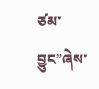ཙམ་བྱུང”ཞེས་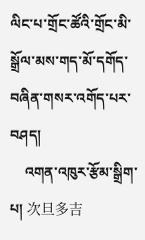ལིང་པ་གྲོང་ཚོའི་གྲོང་མི་སྒྲོལ་མས་གད་མོ་དགོད་བཞིན་གསར་འགོད་པར་བཤད།
    འགན་འཁུར་རྩོམ་སྒྲིག་པ། 次旦多吉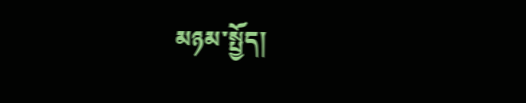མཉམ་སྤྱོད།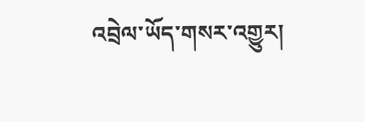འབྲེལ་ཡོད་གསར་འགྱུར།